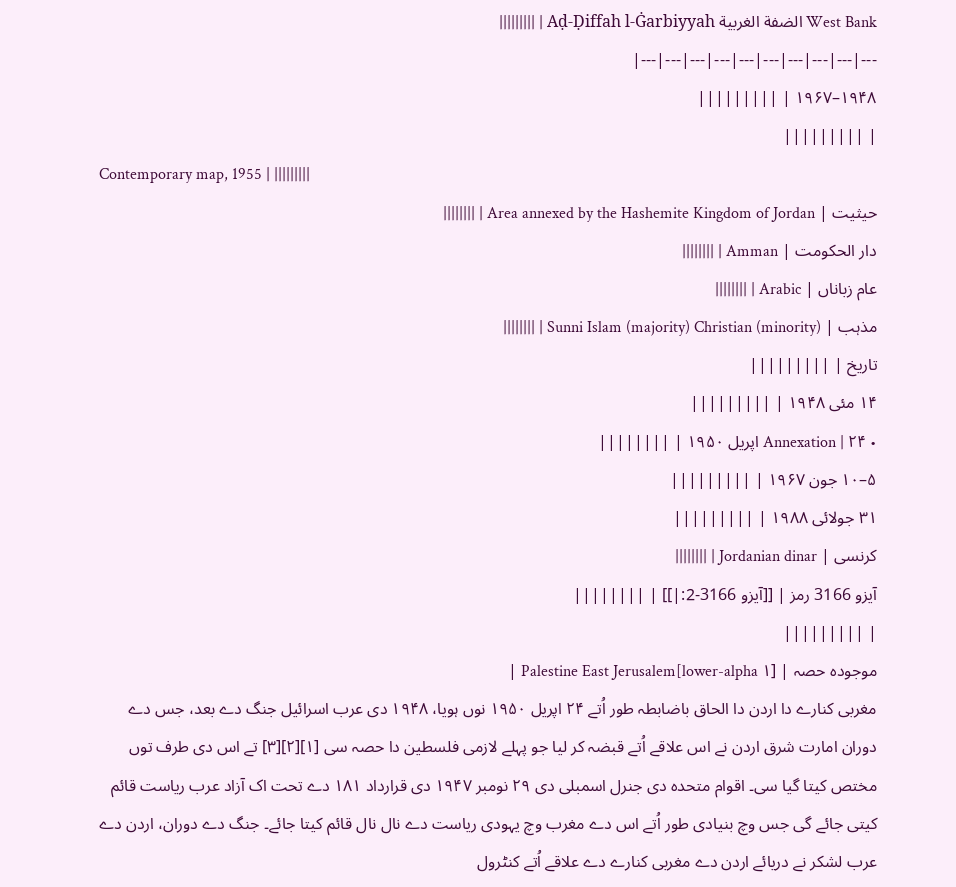West Bank الضفة الغربية Aḍ-Ḍiffah l-Ġarbiyyah | |||||||||
---|---|---|---|---|---|---|---|---|---|
۱۹۴۸–۱۹۶۷ | |||||||||
| |||||||||
Contemporary map, 1955 | |||||||||
حیثیت | Area annexed by the Hashemite Kingdom of Jordan | ||||||||
دار الحکومت | Amman | ||||||||
عام زباناں | Arabic | ||||||||
مذہب | Sunni Islam (majority) Christian (minority) | ||||||||
تاریخ | |||||||||
۱۴ مئی ۱۹۴۸ | |||||||||
• Annexation | ۲۴ اپریل ۱۹۵۰ | ||||||||
۵–۱۰ جون ۱۹۶۷ | |||||||||
۳۱ جولائی ۱۹۸۸ | |||||||||
کرنسی | Jordanian dinar | ||||||||
آیزو 3166 رمز | [[آیزو 3166-2:|]] | ||||||||
| |||||||||
موجودہ حصہ | Palestine East Jerusalem[lower-alpha ۱] |
مغربی کنارے دا اردن دا الحاق باضابطہ طور اُتے ۲۴ اپریل ۱۹۵۰ نوں ہويا، ۱۹۴۸ دی عرب اسرائیل جنگ دے بعد، جس دے دوران امارت شرق اردن نے اس علاقے اُتے قبضہ کر ليا جو پہلے لازمی فلسطین دا حصہ سی [۱][۲][۳] تے اس دی طرف توں مختص کيتا گیا سی۔ اقوام متحدہ دی جنرل اسمبلی دی ۲۹ نومبر ۱۹۴۷ دی قرارداد ۱۸۱ دے تحت اک آزاد عرب ریاست قائم کيتی جائے گی جس وچ بنیادی طور اُتے اس دے مغرب وچ یہودی ریاست دے نال نال قائم کيتا جائے۔ جنگ دے دوران، اردن دے عرب لشکر نے دریائے اردن دے مغربی کنارے دے علاقے اُتے کنٹرول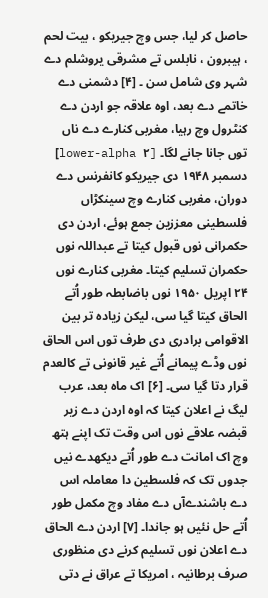حاصل کر ليا، جس وچ جیریکو ، بیت لحم ، ہیبرون ، نابلس تے مشرقی یروشلم دے شہر وی شامل سن ۔ [۴] دشمنی دے خاتمے دے بعد، اوہ علاقہ جو اردن دے کنٹرول وچ رہیا، مغربی کنارے دے ناں توں جانا جانے لگا۔ [lower-alpha ۲]
دسمبر ۱۹۴۸ دی جیریکو کانفرنس دے دوران، مغربی کنارے وچ سینکڑاں فلسطینی معززین جمع ہوئے، اردن دی حکمرانی نوں قبول کيتا تے عبداللہ نوں حکمران تسلیم کيتا۔ مغربی کنارے نوں ۲۴ اپریل ۱۹۵۰ نوں باضابطہ طور اُتے الحاق کيتا گیا سی، لیکن زیادہ تر بین الاقوامی برادری دی طرف توں اس الحاق نوں وڈے پیمانے اُتے غیر قانونی تے کالعدم قرار دتا گیا سی۔ [۶] اک ماہ بعد، عرب لیگ نے اعلان کيتا کہ اوہ اردن دے زیر قبضہ علاقے نوں اس وقت تک اپنے ہتھ وچ اک امانت دے طور اُتے دیکھدے نيں جدوں تک کہ فلسطین دا معاملہ اس دے باشندےآں دے مفاد وچ مکمل طور اُتے حل نئيں ہو جاندا۔ [۷] اردن دے الحاق دے اعلان نوں تسلیم کرنے دی منظوری صرف برطانیہ ، امریکا تے عراق نے دتی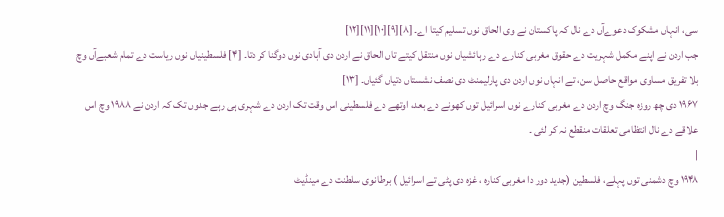سی، انہاں مشکوک دعوےآں دے نال کہ پاکستان نے وی الحاق نوں تسلیم کيتا اے۔ [۸][۹][۱۰][۱۱][۱۲]
جب اردن نے اپنے مکمل شہریت دے حقوق مغربی کنارے دے رہائشیاں نوں منتقل کيتے تاں الحاق نے اردن دی آبادی نوں دوگنا کر دتا۔ [۴] فلسطینیاں نوں ریاست دے تمام شعبےآں وچ بلا تفریق مساوی مواقع حاصل سن، تے انہاں نوں اردن دی پارلیمنٹ دی نصف نشستاں دتیاں گئیاں۔ [۱۳]
۱۹۶۷ دی چھ روزہ جنگ وچ اردن دے مغربی کنارے نوں اسرائیل توں کھونے دے بعد، اوتھے دے فلسطینی اس وقت تک اردن دے شہری ہی رہے جدوں تک کہ اردن نے ۱۹۸۸ وچ اس علاقے دے نال انتظامی تعلقات منقطع نہ کر لئی ۔
|
۱۹۴۸ وچ دشمنی توں پہلے، فلسطین (جدید دور دا مغربی کنارہ ، غزہ دی پٹی تے اسرائیل ) برطانوی سلطنت دے مینڈیٹ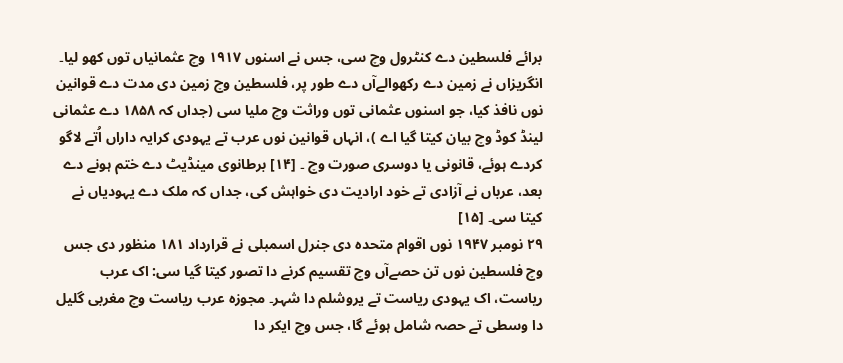برائے فلسطین دے کنٹرول وچ سی، جس نے اسنوں ۱۹۱۷ وچ عثمانیاں توں کھو لیا۔ انگریزاں نے زمین دے رکھوالےآں دے طور پر، فلسطین وچ زمین دی مدت دے قوانین نوں نافذ کیا، جو اسنوں عثمانی توں وراثت وچ ملیا سی (جداں کہ ۱۸۵۸ دے عثمانی لینڈ کوڈ وچ بیان کيتا گیا اے )، انہاں قوانین نوں عرب تے یہودی کرایہ داراں اُتے لاگو کردے ہوئے، قانونی یا دوسری صورت وچ ۔ [۱۴] برطانوی مینڈیٹ دے ختم ہونے دے بعد، عرباں نے آزادی تے خود ارادیت دی خواہش کی، جداں کہ ملک دے یہودیاں نے کيتا سی۔ [۱۵]
۲۹ نومبر ۱۹۴۷ نوں اقوام متحدہ دی جنرل اسمبلی نے قرارداد ۱۸۱ منظور دی جس وچ فلسطین نوں تن حصےآں وچ تقسیم کرنے دا تصور کيتا گیا سی: اک عرب ریاست، اک یہودی ریاست تے یروشلم دا شہر۔ مجوزہ عرب ریاست وچ مغربی گلیل دا وسطی تے حصہ شامل ہوئے گا، جس وچ ایکر دا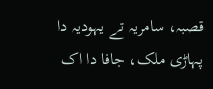قصبہ، سامریہ تے یہودیہ دا پہاڑی ملک، جافا دا اک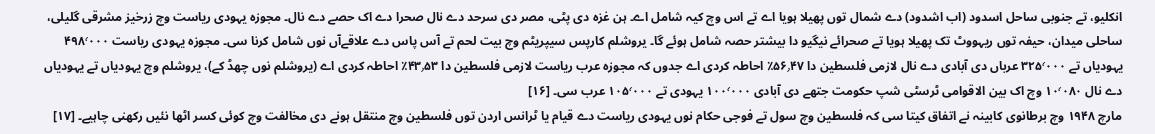انکلیو، تے جنوبی ساحل اسدود (اب اشدود) دے شمال توں پھیلا ہويا اے تے اس وچ کیہ شامل اے۔ ہن غزہ دی پٹی، مصر دی سرحد دے نال صحرا دے اک حصے دے نال۔ مجوزہ یہودی ریاست وچ زرخیز مشرقی گلیلی، ساحلی میدان، حیفہ توں ریہووٹ تک پھیلا ہويا تے صحرائے نیگیو دا بیشتر حصہ شامل ہوئے گا۔ یروشلم کارپس سیپریٹم وچ بیت لحم تے آس پاس دے علاقےآں نوں شامل کرنا سی۔ مجوزہ یہودی ریاست ۴۹۸٬۰۰۰ یہودیاں تے ۳۲۵٬۰۰۰ عرباں دی آبادی دے نال لازمی فلسطین دا ۵۶٫۴۷٪ احاطہ کردی اے جدوں کہ مجوزہ عرب ریاست لازمی فلسطین دا ۴۳٫۵۳٪ احاطہ کردی اے (یروشلم نوں چھڈ کے)، یروشلم وچ یہودیاں تے یہودیاں دے نال ۱۰٬۰۸۰ وچ اک بین الاقوامی ٹرسٹی شپ حکومت جتھے دی آبادی ۱۰۰٬۰۰۰ یہودی تے ۱۰۵٬۰۰۰ عرب سی۔ [۱۶]
مارچ ۱۹۴۸ وچ برطانوی کابینہ نے اتفاق کيتا سی کہ فلسطین وچ سول تے فوجی حکام نوں یہودی ریاست دے قیام یا ٹرانس اردن توں فلسطین وچ منتقل ہونے دی مخالفت وچ کوئی کسر اٹھا نئيں رکھنی چاہیے۔ [۱۷]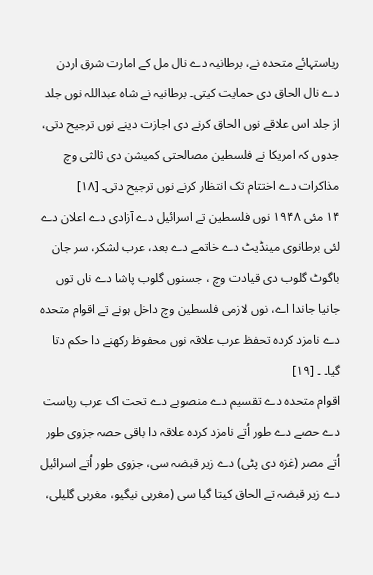ریاستہائے متحدہ نے، برطانیہ دے نال مل کے امارت شرق اردن دے نال الحاق دی حمایت کيتی۔ برطانیہ نے شاہ عبداللہ نوں جلد از جلد اس علاقے نوں الحاق کرنے دی اجازت دینے نوں ترجیح دتی، جدوں کہ امریکا نے فلسطین مصالحتی کمیشن دی ثالثی وچ مذاکرات دے اختتام تک انتظار کرنے نوں ترجیح دتی۔ [۱۸]
۱۴ مئی ۱۹۴۸ نوں فلسطین تے اسرائیل دے آزادی دے اعلان دے لئی برطانوی مینڈیٹ دے خاتمے دے بعد، عرب لشکر، سر جان باگوٹ گلوب دی قیادت وچ ، جسنوں گلوب پاشا دے ناں توں جانیا جاندا اے، نوں لازمی فلسطین وچ داخل ہونے تے اقوام متحدہ دے نامزد کردہ تحفظ عرب علاقہ نوں محفوظ رکھنے دا حکم دتا گیا۔ ۔ [۱۹]
اقوام متحدہ دے تقسیم دے منصوبے دے تحت اک عرب ریاست دے حصے دے طور اُتے نامزد کردہ علاقہ دا باقی حصہ جزوی طور اُتے مصر (غزہ دی پٹی) دے زیر قبضہ سی، جزوی طور اُتے اسرائیل دے زیر قبضہ تے الحاق کيتا گیا سی (مغربی نیگیو، مغربی گلیلی،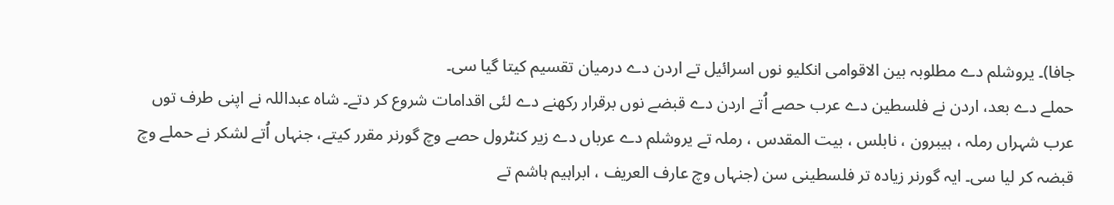جافا)۔ یروشلم دے مطلوبہ بین الاقوامی انکلیو نوں اسرائیل تے اردن دے درمیان تقسیم کيتا گیا سی۔
حملے دے بعد، اردن نے فلسطین دے عرب حصے اُتے اردن دے قبضے نوں برقرار رکھنے دے لئی اقدامات شروع کر دتے۔ شاہ عبداللہ نے اپنی طرف توں عرب شہراں رملہ ، ہیبرون ، نابلس ، بیت المقدس ، رملہ تے یروشلم دے عرباں دے زیر کنٹرول حصے وچ گورنر مقرر کيتے، جنہاں اُتے لشکر نے حملے وچ قبضہ کر ليا سی۔ ایہ گورنر زیادہ تر فلسطینی سن (جنہاں وچ عارف العریف ، ابراہیم ہاشم تے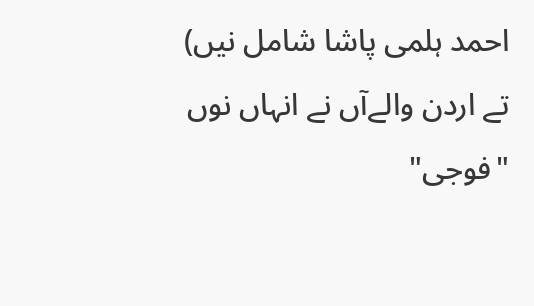احمد ہلمی پاشا شامل نيں) تے اردن والےآں نے انہاں نوں "فوجی"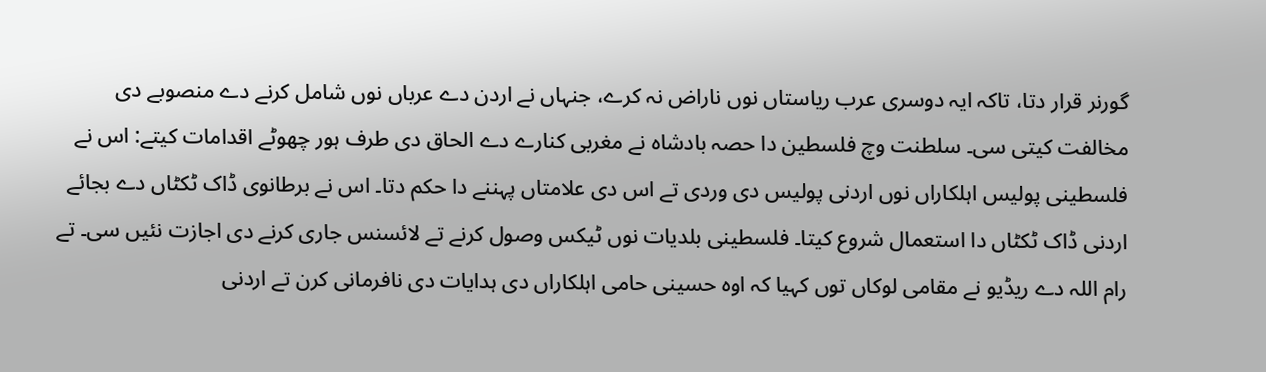گورنر قرار دتا، تاکہ ایہ دوسری عرب ریاستاں نوں ناراض نہ کرے، جنہاں نے اردن دے عرباں نوں شامل کرنے دے منصوبے دی مخالفت کيتی سی۔ سلطنت وچ فلسطین دا حصہ بادشاہ نے مغربی کنارے دے الحاق دی طرف ہور چھوٹے اقدامات کيتے: اس نے فلسطینی پولیس اہلکاراں نوں اردنی پولیس دی وردی تے اس دی علامتاں پہننے دا حکم دتا۔ اس نے برطانوی ڈاک ٹکٹاں دے بجائے اردنی ڈاک ٹکٹاں دا استعمال شروع کيتا۔ فلسطینی بلدیات نوں ٹیکس وصول کرنے تے لائسنس جاری کرنے دی اجازت نئيں سی۔ تے رام اللہ دے ریڈیو نے مقامی لوکاں توں کہیا کہ اوہ حسینی حامی اہلکاراں دی ہدایات دی نافرمانی کرن تے اردنی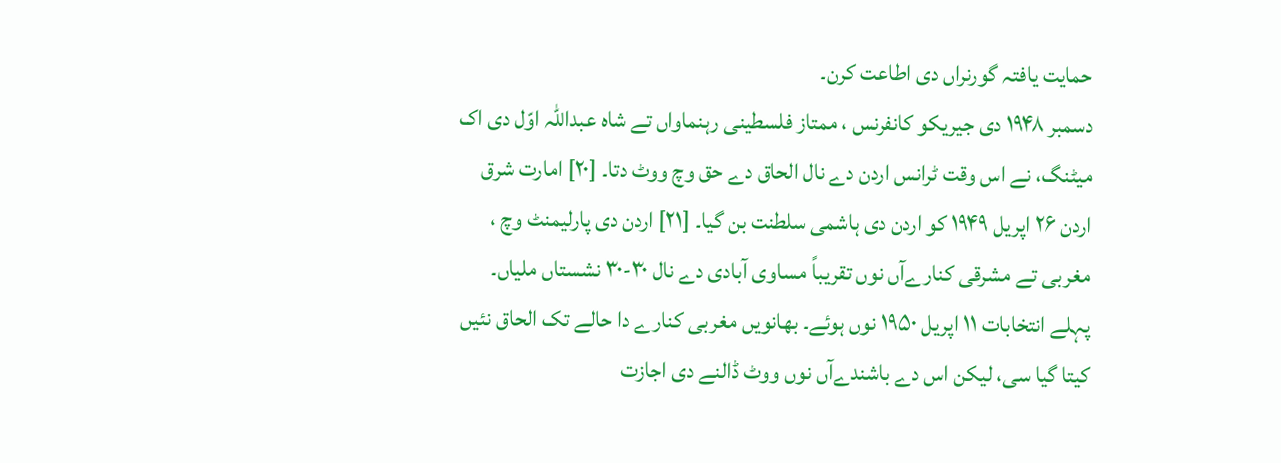حمایت یافتہ گورنراں دی اطاعت کرن۔
دسمبر ۱۹۴۸ دی جیریکو کانفرنس ، ممتاز فلسطینی رہنماواں تے شاہ عبداللہ اوّل دی اک میٹنگ، نے اس وقت ٹرانس اردن دے نال الحاق دے حق وچ ووٹ دتا۔ [۲۰] امارت شرق اردن ۲۶ اپریل ۱۹۴۹ کو اردن دی ہاشمی سلطنت بن گیا۔ [۲۱] اردن دی پارلیمنٹ وچ ، مغربی تے مشرقی کنارےآں نوں تقریباً مساوی آبادی دے نال ۳۰-۳۰ نشستاں ملیاں۔ پہلے انتخابات ۱۱ اپریل ۱۹۵۰ نوں ہوئے۔ بھانويں مغربی کنارے دا حالے تک الحاق نئيں کيتا گیا سی، لیکن اس دے باشندےآں نوں ووٹ ڈالنے دی اجازت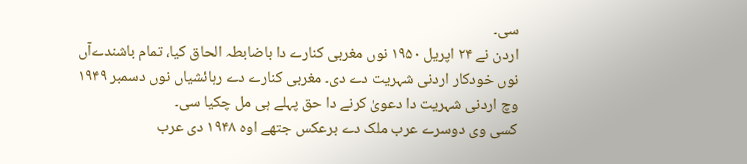سی۔
اردن نے ۲۴ اپریل ۱۹۵۰ نوں مغربی کنارے دا باضابطہ الحاق کیا، تمام باشندےآں نوں خودکار اردنی شہریت دے دی۔ مغربی کنارے دے رہائشیاں نوں دسمبر ۱۹۴۹ وچ اردنی شہریت دا دعویٰ کرنے دا حق پہلے ہی مل چکيا سی۔
کسی وی دوسرے عرب ملک دے برعکس جتھے اوہ ۱۹۴۸ دی عرب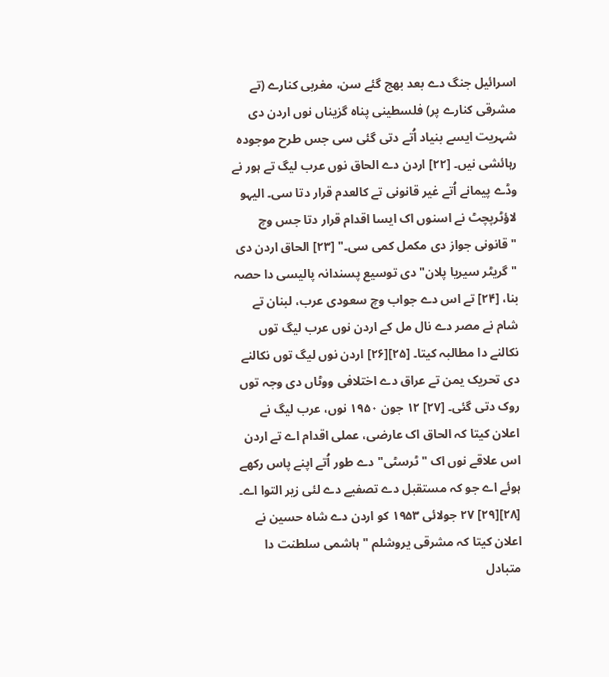اسرائیل جنگ دے بعد بھج گئے سن، مغربی کنارے (تے مشرقی کنارے پر) فلسطینی پناہ گزیناں نوں اردن دی شہریت ايسے بنیاد اُتے دتی گئی سی جس طرح موجودہ رہائشی نيں۔ [۲۲] اردن دے الحاق نوں عرب لیگ تے ہور نے وڈے پیمانے اُتے غیر قانونی تے کالعدم قرار دتا سی۔ الیہو لاؤٹرپچٹ نے اسنوں اک ایسا اقدام قرار دتا جس وچ "قانونی جواز دی مکمل کمی سی۔" [۲۳] الحاق اردن دی "گریٹر سیریا پلان" دی توسیع پسندانہ پالیسی دا حصہ بنا، [۲۴] تے اس دے جواب وچ سعودی عرب، لبنان تے شام نے مصر دے نال مل کے اردن نوں عرب لیگ توں نکالنے دا مطالبہ کيتا۔ [۲۵][۲۶] اردن نوں لیگ توں نکالنے دی تحریک یمن تے عراق دے اختلافی ووٹاں دی وجہ توں روک دتی گئی۔ [۲۷] ۱۲ جون ۱۹۵۰ نوں، عرب لیگ نے اعلان کيتا کہ الحاق اک عارضی، عملی اقدام اے تے اردن اس علاقے نوں اک "ٹرسٹی" دے طور اُتے اپنے پاس رکھے ہوئے اے جو کہ مستقبل دے تصفیے دے لئی زیر التوا اے۔ [۲۸][۲۹] ۲۷ جولائی ۱۹۵۳ کو اردن دے شاہ حسین نے اعلان کيتا کہ مشرقی یروشلم "ہاشمی سلطنت دا متبادل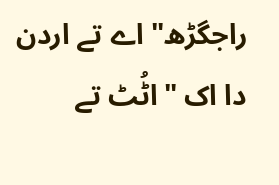راجگڑھ" اے تے اردن دا اک "اٹُٹ تے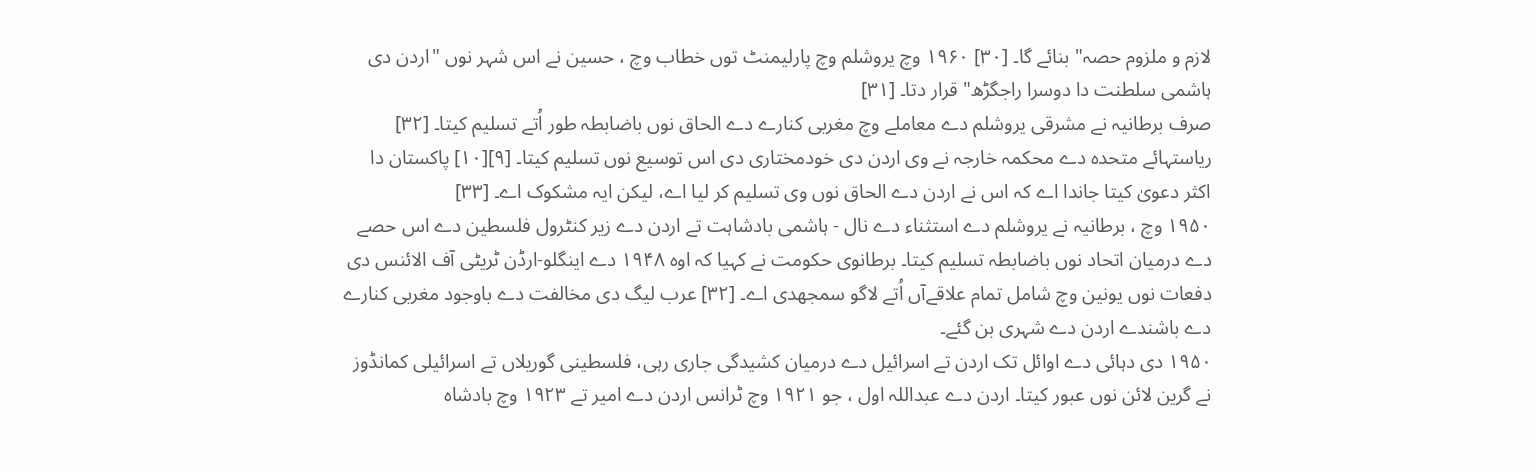لازم و ملزوم حصہ" بنائے گا۔ [۳۰] ۱۹۶۰ وچ یروشلم وچ پارلیمنٹ توں خطاب وچ ، حسین نے اس شہر نوں "اردن دی ہاشمی سلطنت دا دوسرا راجگڑھ" قرار دتا۔ [۳۱]
صرف برطانیہ نے مشرقی یروشلم دے معاملے وچ مغربی کنارے دے الحاق نوں باضابطہ طور اُتے تسلیم کيتا۔ [۳۲] ریاستہائے متحدہ دے محکمہ خارجہ نے وی اردن دی خودمختاری دی اس توسیع نوں تسلیم کيتا۔ [۹][۱۰] پاکستان دا اکثر دعویٰ کيتا جاندا اے کہ اس نے اردن دے الحاق نوں وی تسلیم کر ليا اے، لیکن ایہ مشکوک اے۔ [۳۳]
۱۹۵۰ وچ ، برطانیہ نے یروشلم دے استثناء دے نال - ہاشمی بادشاہت تے اردن دے زیر کنٹرول فلسطین دے اس حصے دے درمیان اتحاد نوں باضابطہ تسلیم کيتا۔ برطانوی حکومت نے کہیا کہ اوہ ۱۹۴۸ دے اینگلو-ارڈن ٹریٹی آف الائنس دی دفعات نوں یونین وچ شامل تمام علاقےآں اُتے لاگو سمجھدی اے۔ [۳۲] عرب لیگ دی مخالفت دے باوجود مغربی کنارے دے باشندے اردن دے شہری بن گئے۔
۱۹۵۰ دی دہائی دے اوائل تک اردن تے اسرائیل دے درمیان کشیدگی جاری رہی، فلسطینی گوریلاں تے اسرائیلی کمانڈوز نے گرین لائن نوں عبور کيتا۔ اردن دے عبداللہ اول ، جو ۱۹۲۱ وچ ٹرانس اردن دے امیر تے ۱۹۲۳ وچ بادشاہ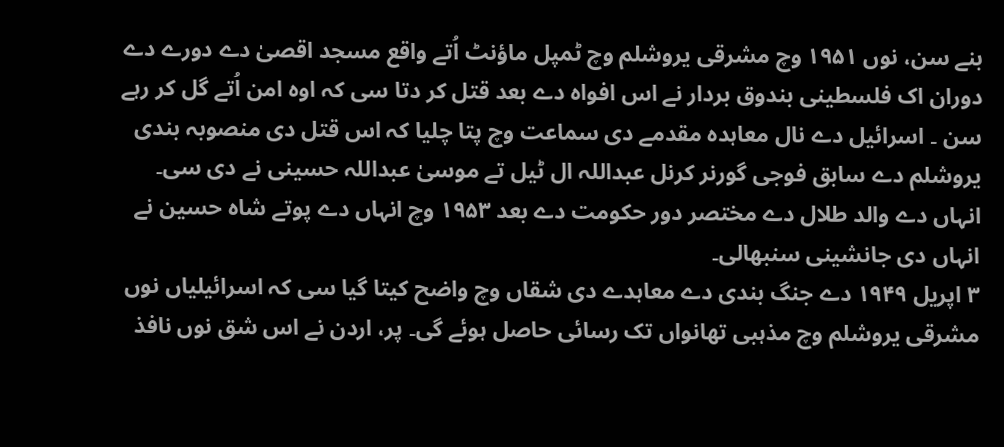بنے سن، نوں ۱۹۵۱ وچ مشرقی یروشلم وچ ٹمپل ماؤنٹ اُتے واقع مسجد اقصیٰ دے دورے دے دوران اک فلسطینی بندوق بردار نے اس افواہ دے بعد قتل کر دتا سی کہ اوہ امن اُتے گل کر رہے سن ۔ اسرائیل دے نال معاہدہ مقدمے دی سماعت وچ پتا چلیا کہ اس قتل دی منصوبہ بندی یروشلم دے سابق فوجی گورنر کرنل عبداللہ ال ٹیل تے موسیٰ عبداللہ حسینی نے دی سی۔ انہاں دے والد طلال دے مختصر دور حکومت دے بعد ۱۹۵۳ وچ انہاں دے پوتے شاہ حسین نے انہاں دی جانشینی سنبھالی۔
۳ اپریل ۱۹۴۹ دے جنگ بندی دے معاہدے دی شقاں وچ واضح کيتا گیا سی کہ اسرائیلیاں نوں مشرقی یروشلم وچ مذہبی تھانواں تک رسائی حاصل ہوئے گی۔ پر، اردن نے اس شق نوں نافذ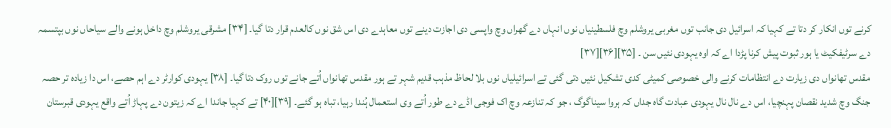کرنے توں انکار کر دتا تے کہیا کہ اسرائیل دی جانب توں مغربی یروشلم وچ فلسطینیاں نوں انہاں دے گھراں وچ واپسی دی اجازت دینے توں معاہدے دی اس شق نوں کالعدم قرار دتا گیا۔ [۳۴] مشرقی یروشلم وچ داخل ہونے والے سیاحاں نوں بپتسمہ دے سرٹیفکیٹ یا ہور ثبوت پیش کرنا پڑدا اے کہ اوہ یہودی نئيں سن ۔ [۳۵][۳۶][۳۷]
مقدس تھانواں دی زیارت دے انتظامات کرنے والی خصوصی کمیٹی کدی تشکیل نئيں دتی گئی تے اسرائیلیاں نوں بلا لحاظ مذہب قدیم شہر تے ہور مقدس تھانواں اُتے جانے توں روک دتا گیا۔ [۳۸] یہودی کوارٹر دے اہم حصے، اس دا زیادہ تر حصہ جنگ وچ شدید نقصان پہنچیا، اس دے نال نال یہودی عبادت گاہ جداں کہ ہروا سیناگوگ ، جو کہ تنازعہ وچ اک فوجی اڈے دے طور اُتے وی استعمال ہُندا رہیا، تباہ ہو گئے۔ [۳۹][۴۰] تے کہیا جاندا اے کہ زیتون دے پہاڑ اُتے واقع یہودی قبرستان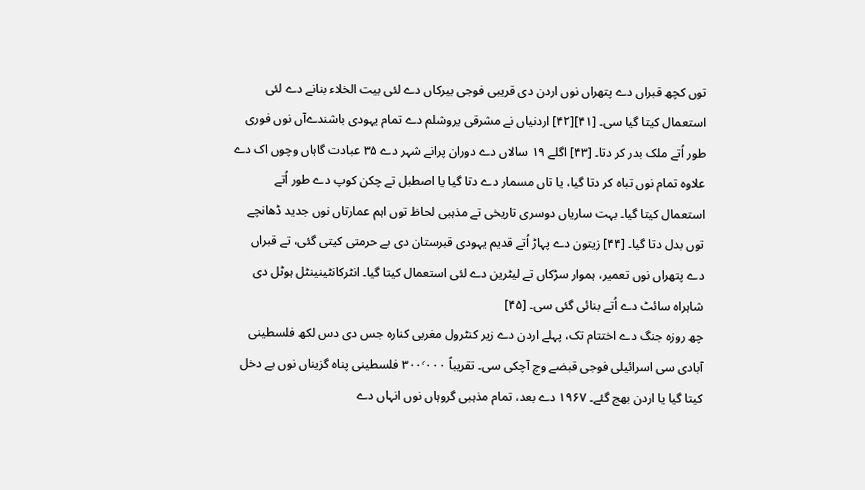توں کچھ قبراں دے پتھراں نوں اردن دی قریبی فوجی بیرکاں دے لئی بیت الخلاء بنانے دے لئی استعمال کيتا گیا سی۔ [۴۱][۴۲] اردنیاں نے مشرقی یروشلم دے تمام یہودی باشندےآں نوں فوری طور اُتے ملک بدر کر دتا۔ [۴۳] اگلے ۱۹ سالاں دے دوران پرانے شہر دے ۳۵ عبادت گاہاں وچوں اک دے علاوہ تمام نوں تباہ کر دتا گیا، یا تاں مسمار دے دتا گیا یا اصطبل تے چکن کوپ دے طور اُتے استعمال کيتا گیا۔ بہت ساریاں دوسری تاریخی تے مذہبی لحاظ توں اہم عمارتاں نوں جدید ڈھانچے توں بدل دتا گیا۔ [۴۴] زیتون دے پہاڑ اُتے قدیم یہودی قبرستان دی بے حرمتی کيتی گئی، تے قبراں دے پتھراں نوں تعمیر، ہموار سڑکاں تے لیٹرین دے لئی استعمال کيتا گیا۔ انٹرکانٹینینٹل ہوٹل دی شاہراہ سائٹ دے اُتے بنائی گئی سی۔ [۴۵]
چھ روزہ جنگ دے اختتام تک، پہلے اردن دے زیر کنٹرول مغربی کنارہ جس دی دس لکھ فلسطینی آبادی سی اسرائیلی فوجی قبضے وچ آچکی سی۔ تقریباً ۳۰۰٬۰۰۰ فلسطینی پناہ گزیناں نوں بے دخل کيتا گیا یا اردن بھج گئے۔ ۱۹۶۷ دے بعد، تمام مذہبی گروہاں نوں انہاں دے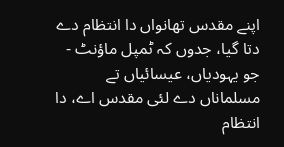اپنے مقدس تھانواں دا انتظام دے دتا گیا، جدوں کہ ٹمپل ماؤنٹ - جو یہودیاں، عیسائیاں تے مسلماناں دے لئی مقدس اے، دا انتظام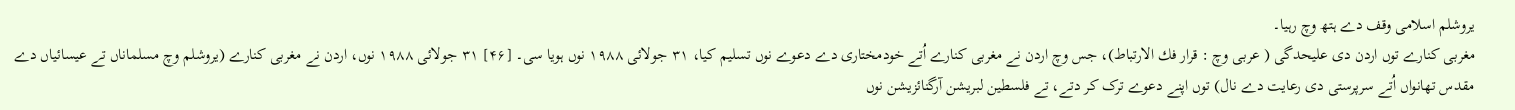یروشلم اسلامی وقف دے ہتھ وچ رہیا۔
مغربی کنارے توں اردن دی علیحدگی ( عربی وچ : قرار فك الارتباط)، جس وچ اردن نے مغربی کنارے اُتے خودمختاری دے دعوے نوں تسلیم کیا، ۳۱ جولائی ۱۹۸۸ نوں ہويا سی۔ [۴۶] ۳۱ جولائی ۱۹۸۸ نوں، اردن نے مغربی کنارے (یروشلم وچ مسلماناں تے عیسائیاں دے مقدس تھانواں اُتے سرپرستی دی رعایت دے نال) توں اپنے دعوے ترک کر دتے، تے فلسطین لبریشن آرگنائزیشن نوں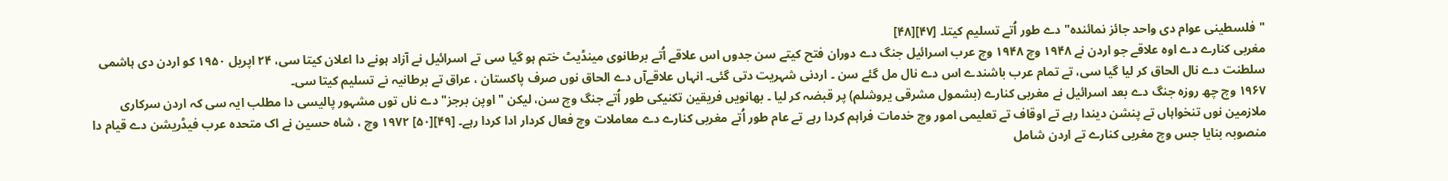"فلسطینی عوام دی واحد جائز نمائندہ" دے طور اُتے تسلیم کيتا۔ [۴۷][۴۸]
مغربی کنارے دے اوہ علاقے جو اردن نے ۱۹۴۸ وچ ۱۹۴۸ وچ عرب اسرائیل جنگ دے دوران فتح کيتے سن جدوں اس علاقے اُتے برطانوی مینڈیٹ ختم ہو گیا سی تے اسرائیل نے آزاد ہونے دا اعلان کيتا سی، ۲۴ اپریل ۱۹۵۰ کو اردن دی ہاشمی سلطنت دے نال الحاق کر ليا گیا سی، تے تمام عرب باشندے اس دے نال مل گئے سن ۔ اردنی شہریت دتی گئی۔ انہاں علاقےآں دے الحاق نوں صرف پاکستان ، عراق تے برطانیہ نے تسلیم کيتا سی۔
۱۹۶۷ وچ چھ روزہ جنگ دے بعد اسرائیل نے مغربی کنارے (بشمول مشرقی یروشلم) پر قبضہ کر ليا ۔ بھانويں فریقین تکنیکی طور اُتے جنگ وچ سن، لیکن "اوپن برجز" دے ناں توں مشہور پالیسی دا مطلب ایہ سی کہ اردن سرکاری ملازمین نوں تنخواہاں تے پنشن دیندا رہے تے اوقاف تے تعلیمی امور وچ خدمات فراہم کردا رہے تے عام طور اُتے مغربی کنارے دے معاملات وچ فعال کردار ادا کردا رہے۔ [۴۹][۵۰] ۱۹۷۲ وچ ، شاہ حسین نے اک متحدہ عرب فیڈریشن دے قیام دا منصوبہ بنایا جس وچ مغربی کنارے تے اردن شامل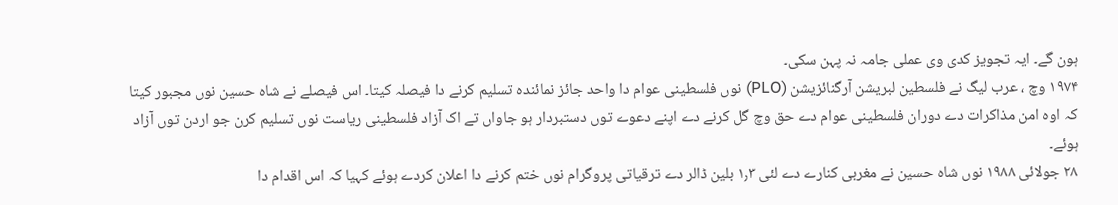ہون گے۔ ایہ تجویز کدی وی عملی جامہ نہ پہن سکی۔
۱۹۷۴ وچ ، عرب لیگ نے فلسطین لبریشن آرگنائزیشن (PLO) نوں فلسطینی عوام دا واحد جائز نمائندہ تسلیم کرنے دا فیصلہ کيتا۔ اس فیصلے نے شاہ حسین نوں مجبور کيتا کہ اوہ امن مذاکرات دے دوران فلسطینی عوام دے حق وچ گل کرنے دے اپنے دعوے توں دستبردار ہو جاواں تے اک آزاد فلسطینی ریاست نوں تسلیم کرن جو اردن توں آزاد ہوئے۔
۲۸ جولائی ۱۹۸۸ نوں شاہ حسین نے مغربی کنارے دے لئی ۱٫۳ بلین ڈالر دے ترقیاتی پروگرام نوں ختم کرنے دا اعلان کردے ہوئے کہیا کہ اس اقدام دا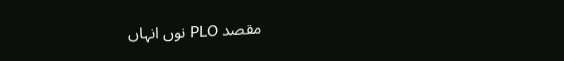مقصد PLO نوں انہاں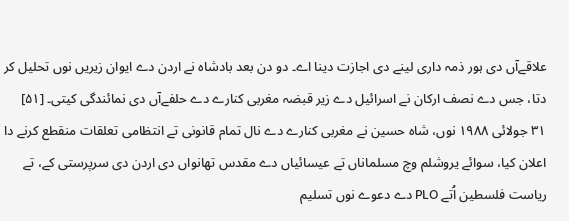علاقےآں دی ہور ذمہ داری لینے دی اجازت دینا اے۔ دو دن بعد بادشاہ نے اردن دے ایوان زیريں نوں تحلیل کر دتا، جس دے نصف ارکان نے اسرائیل دے زیر قبضہ مغربی کنارے دے حلفےآں دی نمائندگی کيتی۔ [۵۱]
۳۱ جولائی ۱۹۸۸ نوں، شاہ حسین نے مغربی کنارے دے نال تمام قانونی تے انتظامی تعلقات منقطع کرنے دا اعلان کیا، سوائے یروشلم وچ مسلماناں تے عیسائیاں دے مقدس تھانواں دی اردن دی سرپرستی کے، تے ریاست فلسطین اُتے PLO دے دعوے نوں تسلیم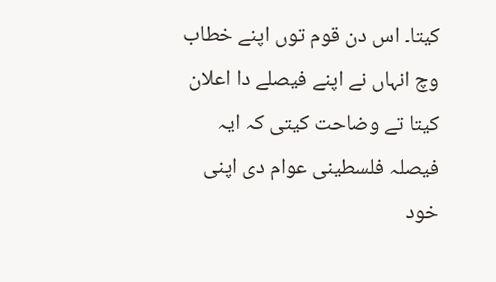کيتا۔ اس دن قوم توں اپنے خطاب وچ انہاں نے اپنے فیصلے دا اعلان کيتا تے وضاحت کيتی کہ ایہ فیصلہ فلسطینی عوام دی اپنی خود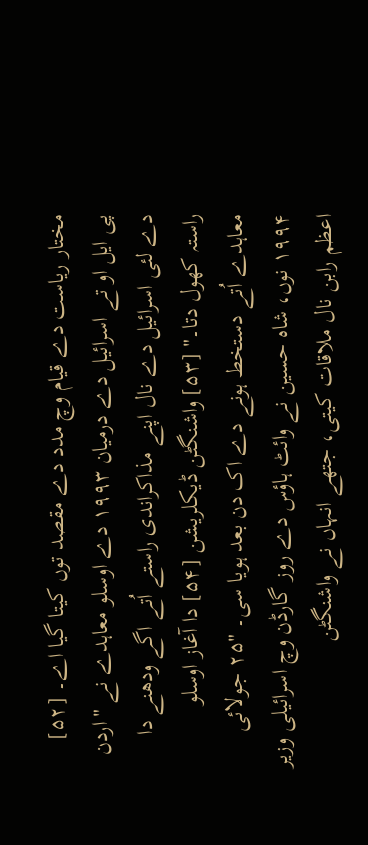مختار ریاست دے قیام وچ مدد دے مقصد توں کيتا گیا اے۔ [۵۲]
پی ایل او تے اسرائیل دے درمیان ۱۹۹۳ دے اوسلو معاہدے نے "اردن دے لئی اسرائیل دے نال اپنے مذاکراندی راستے اُتے اگے ودھنے دا راستہ کھول دتا۔" [۵۳] واشنگٹن ڈیکلریشن [۵۴] دا آغاز اوسلو معاہدے اُتے دستخط ہونے دے اک دن بعد ہويا سی۔ "۲۵ جولائی ۱۹۹۴ نوں، شاہ حسین نے وائٹ ہاؤس دے روز گارڈن وچ اسرائیلی وزیر اعظم رابن نال ملاقات کيتی، جتھے انہاں نے واشنگٹن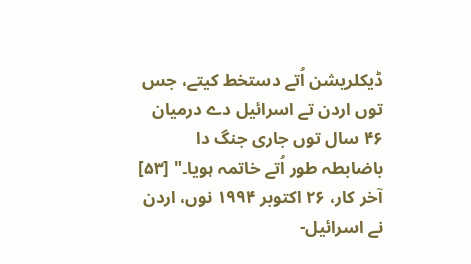ڈیکلریشن اُتے دستخط کيتے، جس توں اردن تے اسرائیل دے درمیان ۴۶ سال توں جاری جنگ دا باضابطہ طور اُتے خاتمہ ہويا۔" [۵۳] آخر کار، ۲۶ اکتوبر ۱۹۹۴ نوں، اردن نے اسرائیل-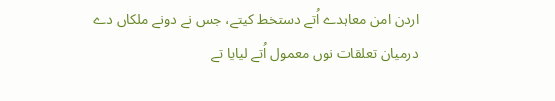اردن امن معاہدے اُتے دستخط کيتے، جس نے دونے ملکاں دے درمیان تعلقات نوں معمول اُتے لیایا تے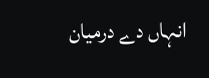انہاں دے درمیان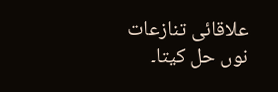علاقائی تنازعات نوں حل کيتا۔